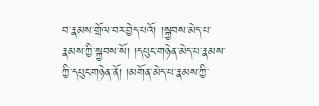བ་རྣམས་གྲོལ་བར་བྱེད་པའོ། །སྐྱབས་མེད་པ་རྣམས་ཀྱི་སྐྱབས་སོ། །དཔུང་གཉེན་མེད་པ་རྣམས་ཀྱི་དཔུང་གཉེན་ནོ། །མགོན་མེད་པ་རྣམས་ཀྱི་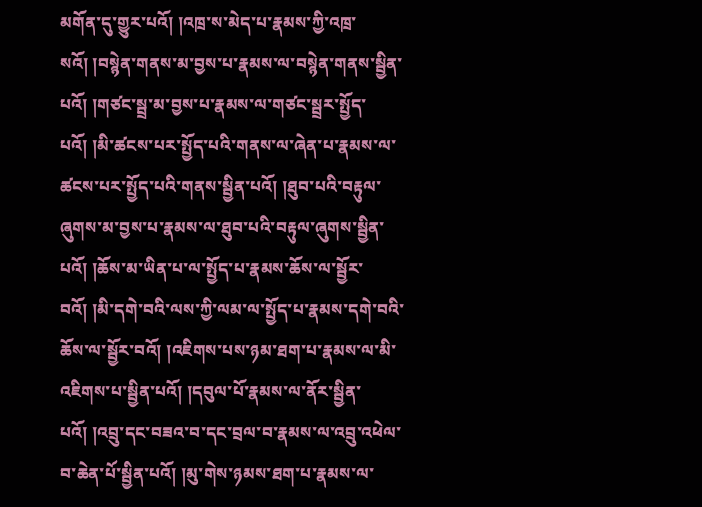མགོན་དུ་གྱུར་པའོ། །འཁྲ་ས་མེད་པ་རྣམས་ཀྱི་འཁྲ་སའོ། །བསྙེན་གནས་མ་བྱས་པ་རྣམས་ལ་བསྙེན་གནས་སྦྱིན་པའོ། །གཙང་སྦྲ་མ་བྱས་པ་རྣམས་ལ་གཙང་སྦྲར་སྤྱོད་པའོ། །མི་ཚངས་པར་སྤྱོད་པའི་གནས་ལ་ཞེན་པ་རྣམས་ལ་ཚངས་པར་སྤྱོད་པའི་གནས་སྦྱིན་པའོ། །ཐུབ་པའི་བརྟུལ་ཞུགས་མ་བྱས་པ་རྣམས་ལ་ཐུབ་པའི་བརྟུལ་ཞུགས་སྦྱིན་པའོ། །ཆོས་མ་ཡིན་པ་ལ་སྤྱོད་པ་རྣམས་ཆོས་ལ་སྦྱོར་བའོ། །མི་དགེ་བའི་ལས་ཀྱི་ལམ་ལ་སྤྱོད་པ་རྣམས་དགེ་བའི་ཆོས་ལ་སྦྱོར་བའོ། །འཇིགས་པས་ཉམ་ཐག་པ་རྣམས་ལ་མི་འཇིགས་པ་སྦྱིན་པའོ། །དབུལ་པོ་རྣམས་ལ་ནོར་སྦྱིན་པའོ། །འབྲུ་དང་བཟའ་བ་དང་བྲལ་བ་རྣམས་ལ་འབྲུ་འཕེལ་བ་ཆེན་པོ་སྦྱིན་པའོ། །མུ་གེས་ཉམས་ཐག་པ་རྣམས་ལ་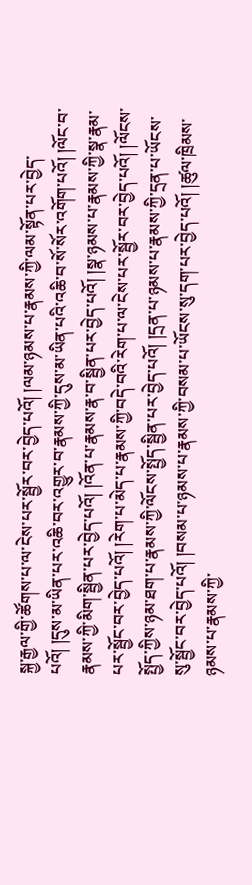སྐྱ་རྒྱལ་གྱི་ཚོགས་པ་ལ་ངེས་པར་སྦྱོར་བར་བྱེད་པའོ། །ལམ་ཉམས་པ་རྣམས་ཀྱི་ལམ་སྟོན་པར་བྱེད་པའོ། །དུས་མ་ཡིན་པར་འཆི་བར་འགྱུར་བ་རྣམས་ཀྱི་དུས་མ་ཡིན་པའི་འཆི་བ་སོ་སོར་འགོག་པའོ། །ལོང་བ་རྣམས་ཀྱི་མིག་སྦྱིན་པར་བྱེད་པའོ། །འོན་པ་རྣམས་རྣ་བ་སྦྱིན་པར་བྱེད་པའོ། །སྣ་ཉམས་པ་རྣམས་ཀྱི་སྣ་རྣམ་པར་སྦྱོང་བར་བྱེད་པའོ། །རེག་པ་མེད་པ་རྣམས་ཀྱི་བདེ་བའི་རེག་པ་ལ་ངེས་པར་སྦྱོར་བར་བྱེད་པའོ། །ལོངས་སྤྱོད་ཀྱིས་ཉམ་ཐག་པ་རྣམས་ཀྱི་ལོངས་སྤྱོད་སྦྱིན་པར་བྱེད་པའོ། །དྲན་པ་ཉམས་པ་རྣམས་ཀྱི་དྲན་པ་ཡོངས་སུ་སྦྱོང་བར་བྱེད་པའོ། །བསམ་པ་ཉམས་པ་རྣམས་ཀྱི་བསམ་པ་ཡོངས་སུ་དག་པར་བྱེད་པའོ། །ཚུལ་ཁྲིམས་ཉམས་པ་རྣམས་ཀྱི་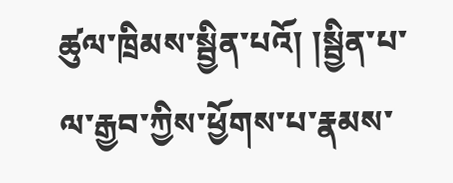ཚུལ་ཁྲིམས་སྦྱིན་པའོ། །སྦྱིན་པ་ལ་རྒྱབ་ཀྱིས་ཕྱོགས་པ་རྣམས་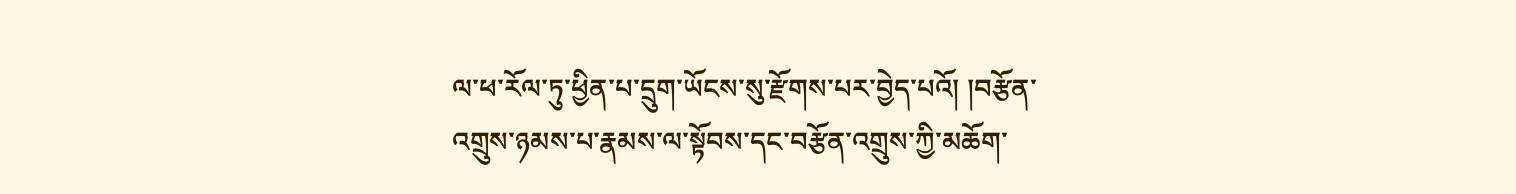ལ་ཕ་རོལ་ཏུ་ཕྱིན་པ་དྲུག་ཡོངས་སུ་རྫོགས་པར་བྱེད་པའོ། །བརྩོན་འགྲུས་ཉམས་པ་རྣམས་ལ་སྟོབས་དང་བརྩོན་འགྲུས་ཀྱི་མཆོག་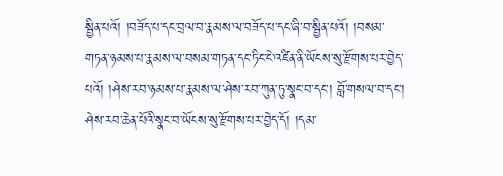སྦྱིན་པའོ། །བཟོད་པ་དང་བྲལ་བ་རྣམས་ལ་བཟོད་པ་དང་ཞི་བ་སྦྱིན་པའོ། །བསམ་གཏན་ཉམས་པ་རྣམས་ལ་བསམ་གཏན་དང་ཏིང་ངེ་འཛིན་ནི་ཡོངས་སུ་རྫོགས་པར་བྱེད་པའོ། །ཤེས་རབ་ཉམས་པ་རྣམས་ལ་ཤེས་རབ་ཀུན་ཏུ་སྣང་བ་དང་། བློ་གསལ་བ་དང་། ཤེས་རབ་ཆེན་པོའི་སྣང་བ་ཡོངས་སུ་རྫོགས་པར་བྱེད་དོ། །དམ་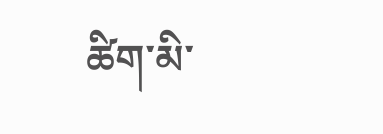ཚིག་མི་